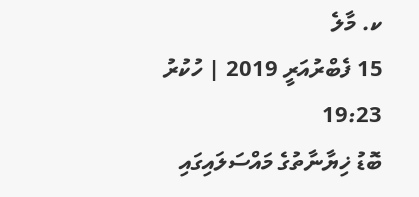ކ. މާލެ
15 ފެބްރުއަރީ 2019 | ހުކުރު 19:23
ބޮޑު ޚިޔާނާތުގެ މައްސަލައިގައި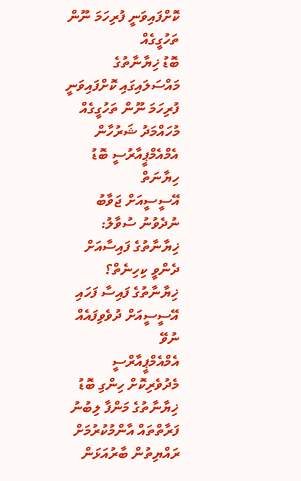ކޮށްފައިވަނީ ފުރިހަމަ ނޫން ތަހުގީގެއް
ބޮޑު ޚިޔާނާތުގެ މައްސަލައިގައި ކޮށްފައިވަނީ ފުރިހަމަ ނޫން ތަހުގީގެއް
މުހައްމަދު ޝަރުހާން
އެމްއެމްޕީއާރުސީ ބޮޑު ހިޔާނަތް
އޭސީސީއަށް ޖަވާބު ނުދެވުނު ސުވާލު: ޚިޔާނާތުގެ ފައިސާއަށް ދެންވީ ކިހިނެތް؟
ޚިޔާނާތުގެ ފައިސާ ފަހައި އޭސީސީއަށް ދުވެވިފައެއް ނުވޭ
އެމްއެމްޕީއާރްސީ މެދުވެރިކޮށް ހިންގި ބޮޑު ޚިޔާނާތުގެ މަންފާ ލިބުނު ފަރާތްތައް އާންމުކުރުމަށް ރައްޔިތުން ބާރުއަޅަން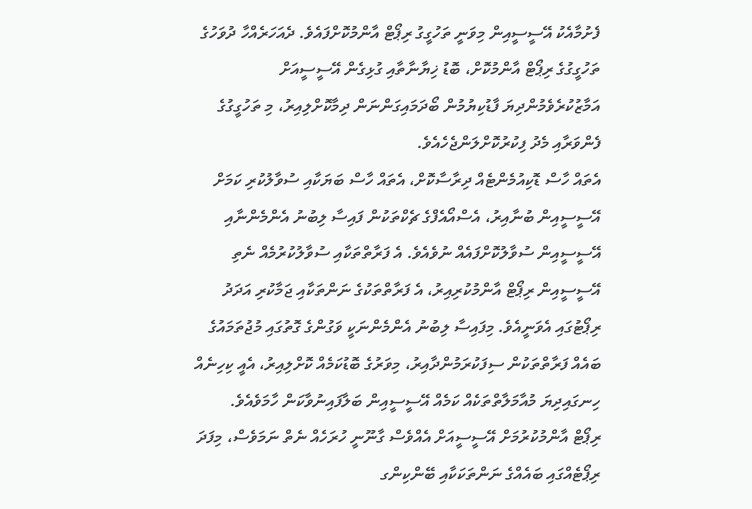ފެށުމާއެކު އޭސީސީއިން މިވަނީ ތަހުގީގު ރިޕޯޓް އާންމުކޮށްފައެވެ. ދެއަހަރެއްހާ ދުވަހުގެ ތަހުގީގުގެ ރިޕޯޓް އާންމުކޮށް، ބޮޑު ޚިޔާނާތާއި ގުޅިގެން އޭސީސީއަށް އަމާޒުކުރެވެމުންދިޔަ ފާޑުކިޔުމުން ބޯދަމައިގަންނަން ދިމާކޮށްލިއިރު، މި ތަހުގީގުގެ ފެންވަރާއި މެދު ފިކުރުކޮށްލަންޖެހެއެވެ.
އެތައް ހާސް ޑޮކިއުމެންޓެއް ދިރާސާކޮށް، އެތައް ހާސް ބަޔަކާއި ސުވާލުކުރި ކަމަށް އޭސީސީއިން ބުނާއިރު، އެސްއޯއެފްގެ ޗެކްތަކުން ފައިސާ ލިބުނު އެންމެންނާއި އޭސީސީއިން ސުވާލުކޮށްފައެއް ނުވެއެވެ. އެ ފަރާތްތަކާއި ސުވާލުކުރުމެއް ނެތި އޭސީސީއިން ރިޕޯޓް އާންމުކުރިއިރު، އެ ފަރާތްތަކުގެ ނަންތަކާއި ޖަމާކުރި އަދަދު ރިޕޯޓުގައި އެވަނީއެވެ. މިފައިސާ ލިބުނު އެންމެންނަކީ ވަގުންގެ ގޮތުގައި މުޖުތަމައުގެ ބައެއް ފަރާތްތަކުން ސިފަކުރަމުންދާއިރު، މިވަރުގެ ބޮޑުކަމެއް ކޮށްލިއިރު، އެއީ ކިހިނެއް ހިނގައިދިޔަ މުއާމަލާތްތަކެއް ކަމެއް އޭސީސީއިން ބަލާފައިނުވާކަން ހާމަވެއެވެ.
ރިޕޯޓް އާންމުކުރުމަށް އޭސީސީއަށް އެއްވެސް ގާނޫނީ ހުރަހެއް ނެތް ނަމަވެސް، މިފަދަ ރިޕޯޓެއްގައި ބައެއްގެ ނަންތަކަކާއި ބޭންކިންގ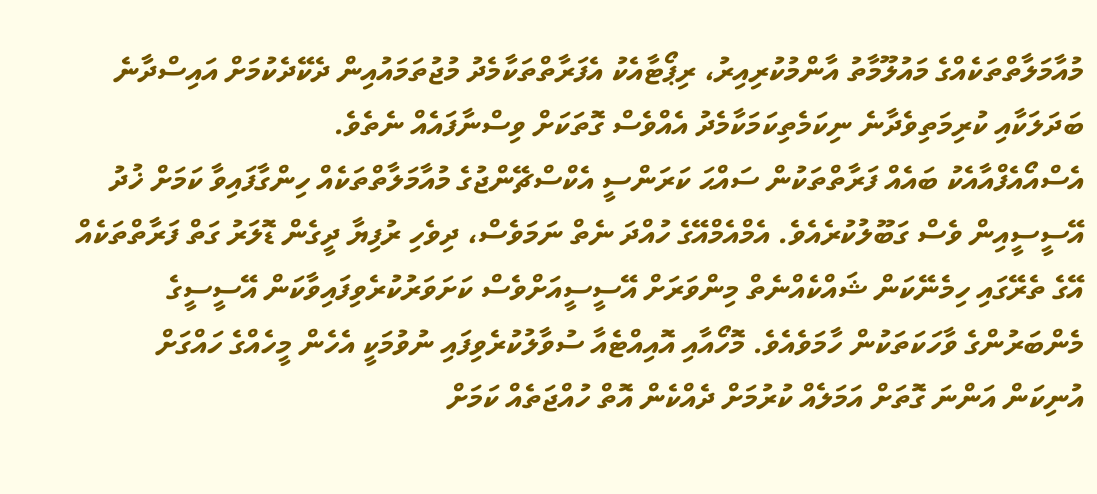މުއާމަލާތްތަކެއްގެ މައުލޫމާތު އާންމުކުރިއިރު، ރިޕޯޓާއެކު އެފަރާތްތަކާމެދު މުޖުތަމައުއިން ދެކޭދެކުމަށް އައިސްދާނެ ބަދަލަކާއި ކުރިމަތިވެދާނެ ނިކަމެތިކަމަކާމެދު އެއްވެސް ގޮތަކަށް ވިސްނާފައެއް ނެތެވެ.
އެސްއޯއެފްއާއެކު ބައެއް ފަރާތްތަކުން ސައްޙަ ކަރަންސީ އެކްސްޗޭންޖުގެ މުއާމަލާތްތަކެއް ހިންގާފައިވާ ކަމަށް ޚުދު އޭސީސީއިން ވެސް ގަބޫލުކުރެއެވެ. އެމްއެމްއޭގެ ހުއްދަ ނެތް ނަމަވެސް، ދިވެހި ރުފިޔާ ދީގެން ޑޮލަރު ގަތް ފަރާތްތަކެއް އޭގެ ތެރޭގައި ހިމެނޭކަން ޝައްކެއްނެތް މިންވަރަށް އޭސީސީއަށްވެސް ކަށަވަރުކުރެވިފައިވާކަން އޭސީސީގެ މެންބަރުންގެ ވާހަކަތަކުން ހާމަވެއެވެ. މޮހޯއާއި އޮއިއްޓެއާ ސުވާލުކުރެވިފައި ނުވުމަކީ އެހެން މީހެއްގެ ހައްގަށް އުނިކަން އަންނަ ގޮތަށް އަމަލެއް ކުރުމަށް ދެއްކެން އޮތް ހުއްޖަތެއް ކަމަށް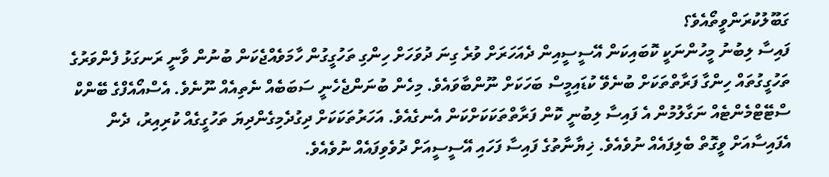ގަބޫލުކުރަންވީތޯއެވެ؟
ފައިސާ ލިބުނު މީހުންނަކީ ކޮބައިކަން އޭސީސީއިން ދެއަހަރަށް ވުރެ ގިނަ ދުވަހަށް ހިންގި ތަހުގީގުން ހާމަވެއްޖެކަން ބުނުން ވާނީ ރަނގަޅު ފެންވަރުގެ ތަހުގީގުތައް ހިންގާ ފަރާތްތަކަށް ބުނެވޭ ކުޑައިމީސް ބަހަކަށް ނޫންބާވައެވެ. މިހެން ބުނަންޖެހެނީ ސަބަބެއް ނެތިއެއް ނޫނެވެ. އެސްއޯއެފްގެ ބޭންކް ސްޓޭޓްމެންޓެއް ނަގާލުމުން އެ ފައިސާ ލިބުނީ ކޮން ފަރާތްތަކަކަށްކަން އެނގެއެވެ. އަހަރުތަކަކަށް ދިގުދެމިގެންދިޔަ ތަހުގީގެއް ކުރިއިރު، ދެން އެފައިސާއަށް ވީގޮތް ބެލިފައެއް ނުވެއެވެ. ޚިޔާނާތުގެ ފައިސާ ފަހައި އޭސީސީއަށް ދުވެވިފައެއް ނުވެއެވެ.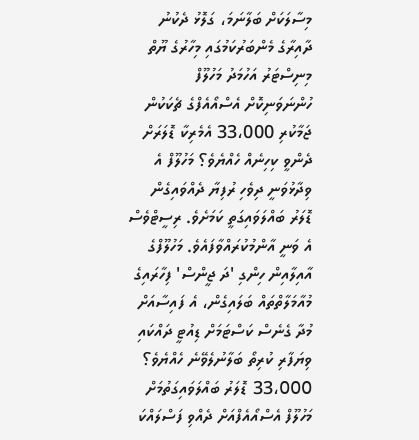މިސާލަކަށް ބަލާނަމަ، ގަލޮޅު ދެކުނު ދާއިރާގެ މެންބަރުކަމުގައި މިހާރުގެ ޔޫތް މިނިސްޓަރު އަހުމަދު މަހުލޫފް ހުންނަވަނިކޮށް އެސްއޯއެފްގެ ޗެކަކުން ޖަމާކުރި 33،000 އެމެރިކާ ޑޮލަރަށް ދެންވީ ކިހިނެއް ހެއްޔެވެ؟ މަހުލޫފް އެ ވިދާޅުވަނީ ދިވެހި ރުފިޔާ ދެއްވައިގެން ޑޮލަރު ބައްލަވައިގަތީ ކަމަށެވެ. ރިސީޓްވެސް އެ ވަނީ އާންމުކުރައްވާފައެވެ. މަހުލޫފްގެ އާއިލާއިން ހިންގި 'ދަ ޖީންސް' ފިހާރައިގެ މުއާމަލާތްތައް ބަލައިގެން، އެ ފައިސާއަށް މުދާ ގެނެސް ކަސްޓަމަށް ޑިއުޓީ ދައްކައި ވިޔަފާރި ކުރިތޯ ބަލާނުލެވޭނެ ހެއްޔެވެ؟ 33،000 ޑޮލަރު ބައްލަވައިގަތުމަށް މަހުލޫފް އެސްއޯއެފްއަށް ދެއްވި ފަސްލައްކަ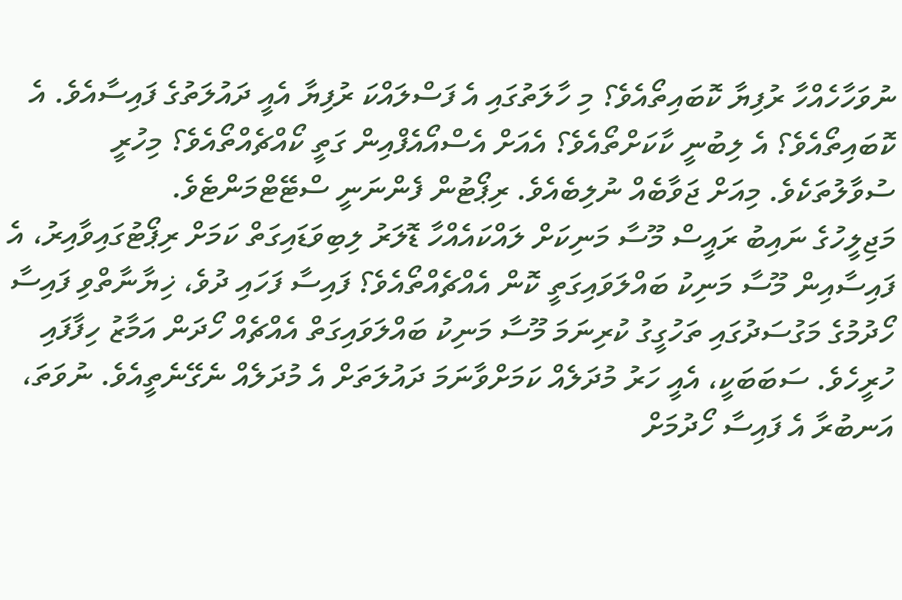ނުވަހާހެއްހާ ރުފިޔާ ކޮބައިތޯއެވެ؟ މި ހާލަތުގައި އެ ފަސްލައްކަ ރުފިޔާ އެއީ ދައުލަތުގެ ފައިސާއެވެ. އެ ކޮބައިތޯއެވެ؟ އެ ލިބުނީ ކާކަށްތޯއެވެ؟ އެއަށް އެސްއޯއެފްއިން ގަތީ ކޯއްޗެއްތޯއެވެ؟ މިހުރީ ސުވާލުތަކެވެ. މިއަށް ޖަވާބެއް ނުލިބެއެވެ. ރިޕޯޓުން ފެންނަނީ ސްޓޭޓްމަންޓެވެ.
މަޖިލީހުގެ ނައިބު ރައީސް މޫސާ މަނިކަށް ލައްކައެއްހާ ޑޮލަރު ލިބިވަޑައިގަތް ކަމަށް ރިޕޯޓުގައިވާއިރު، އެ ފައިސާއިން މޫސާ މަނިކު ބައްލަވައިގަތީ ކޮން އެއްޗެއްތޯއެވެ؟ ފައިސާ ފަހައި ދުވެ، ޚިޔާނާތްވި ފައިސާ ހޯދުމުގެ މަގުސަދުގައި ތަހުގީގު ކުރިނަމަ މޫސާ މަނިކު ބައްލަވައިގަތް އެއްޗެއް ހޯދަން އަމާޒު ހިފާފައި ހުރީހެވެ. ސަބަބަކީ، އެއީ ހަރު މުދަލެއް ކަމަށްވާނަމަ ދައުލަތަށް އެ މުދަލެއް ނެގޭނެތީއެވެ. ނުވަތަ، އަނބުރާ އެ ފައިސާ ހޯދުމަށް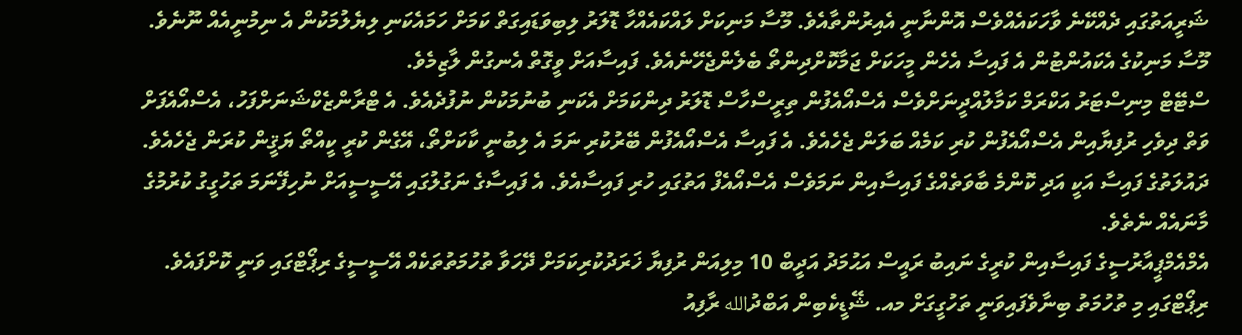ޝަރީއަތުގައި ދެއްކޭނެ ވާހަކައެއްވެސް އޮންނާނީ އެއިރުންތާއެވެ. މޫސާ މަނިކަށް ލައްކައެއްހާ ޑޮލަރު ލިބިވަޑައިގަތް ކަމަށް ހަމައެކަނި ލިޔެލުމަކުން އެ ނިމުނީއެއް ނޫނެވެ. މޫސާ މަނިކުގެ އެކައުންޓުން އެ ފައިސާ އެހެން މީހަކަށް ޖަމާކޮށްދިންތޯ ބެލެންޖެހޭނެއެވެ. ފައިސާއަށް ވީގޮތް އެނގުން ލާޒިމެވެ.
ސްޓޭޓް މިނިސްޓަރު އަކްރަމް ކަމާލުއްދީނަށްވެސް އެސްއޯއެފުން ތިރީސްހާސް ޑޮލަރު ދިންކަމަށް އެކަނި ބުނުމަކުން ނުފުދެއެވެ. އެ ޓްރާންޒެކްޝަނަށްފަހު، އެސްއޯއެފަށް ވަތް ދިވެހި ރުފިޔާއިން އެސްއޯއެފުން ކުރި ކަމެއް ބަލަން ޖެހެއެވެ. އެ ފައިސާ އެސްއޯއެފުން ބޭރުކުރި ނަމަ އެ ލިބުނީ ކާކަށްތޯ، އޭގެން ކުރީ ކީއްތޯ ޔަޤީން ކުރަން ޖެހެއެވެ. ދައުލަތުގެ ފައިސާ އަކީ އަދި ކޮންމެ ބާވަތެއްގެ ފައިސާއިން ނަމަވެސް އެސްއޯއެފް އަތުގައި ހުރި ފައިސާއެވެ. އެ ފައިސާގެ ނަގުލުގައި އޭސީސީއަށް ނުހިފޭނަމަ ތަހުގީގު ކުރުމުގެ މާނައެއް ނެތެވެ.
އެމްއެމްޕީއާރުސީގެ ފައިސާއިން ކުރީގެ ނައިބު ރައީސް އަޙުމަދު އަދީބް 10 މިލިއަން ރުފިޔާ ޚަރަދުކުރިކަމަށް ދޭހަވާ ތުހުމަތުތަކެއް އޭސީސީގެ ރިޕޯޓްގައި ވަނީ ކޮށްފައެވެ. ރިޕޯޓްގައި މި ތުހުމަތު ބިނާވެފައިވަނީ ތަހުގީގަށް މއ. ޝޭޑީކެބިން އަބްދުالله ރާފިއު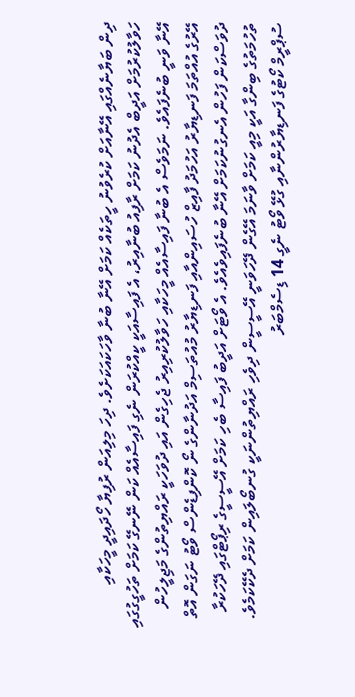ދިން ބަޔާނެއްގައި އޭނާއަށް ކުރެވުނު ހީތަކެއް ކަމަށް އޭނާ ބުނާ ވާހަކައަކަށެވެ. ދިހަ މިލިއަން ރުފިޔާ ހޯދައިދީ މީހަކާއި ހަވާލުކުރުމަށް އަދީބް އެދުނު ކަމަށް ރާފިއު ބުނާއިރު، އެ ފައިސާއަކީ ކީއްކުރަން ނެގި ފައިސާއެއް ކަން ނޭނގޭ ކަމަށް ތަހުގީގުގައި އޭނާ ވަނީ ބުނެފައެވެ. ނަމަވެސް އެ ބުނާ ފައިސާއެއް މީހަކާއި ހަވާލުކުރިއިރު ޖެހިގެން އައި ދުވަހަކީ ރައްޔިތުންގެ މަޖިލީހުން އޭރުގެ އުއްތަމަ ފަނޑިޔާރު އަހުމަދު ފާއިޒް ހުސައިންއާއި ފަނޑިޔާރު މުއުތަސިމް އަދުނާންގެ ނޯ ކޮންފިޑެންސް ވޯޓު ނަގަން އޮތް ދުވަސްކަން ފަހުން އެނގުނުކަމަށް އޭނާ ބުނެފައިވެއެވެ. އެ ވޯޓަށް އަދީބު ފައިސާ ބެހި ކަމަށް އޭސީސީގެ ރިޕޯޓްގައި ދޭހަކުރާ ތުހުމަތުގެ ބިންގާ އަކީ މިއީ ކަމަށް ވާނަމަ އޭގެން ދޭހަވަނީ އޭސީސީން ދިވެހި ރައްޔިތުންނަކީ ގުނބޯލައިން ކަމަށް ދެކޭކަމެވެ.
ސުޕްރީމް ކޯޓުގެ ފަނޑިޔާރުންނާއި ގުޅޭ ވޯޓު ނެގީ 14 ޑިސެމްބަރު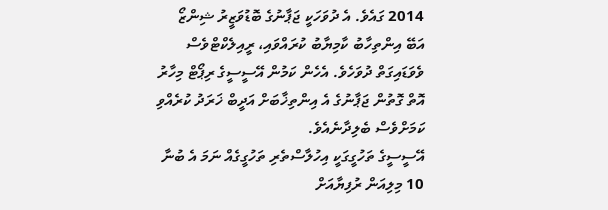2014 ގައެވެ. އެ ދުވަހަކީ ޖަޕާނުގެ ބޮޑުވަޒީރު ޝިންޒޯ އަބޭ އިންތިހާބު ކާމިޔާބު ކުރައްވައި، ރީއިލެކްޓްވެސް ވެވަޑައިގަތް ދުވަހެވެ. އެހެން ކަމުން އޭސީސީގެ ރިޕޯޓް މިހާރު އޮތް ގޮތުން ޖަޕާނުގެ އެ އިންތިޚާބަށް އަދީބް ޚަރަދު ކުރެއްވި ކަމަށްވެސް ބެލިދާނެއެވެ.
އޭސީސީގެ ތަހުގީގަކީ އިހުލާސްތެރި ތަހުގީގެއް ނަމަ އެ ބުނާ 10 މިލިއަން ރުފިޔާއަށް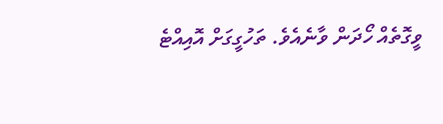ވީގޮތެއް ހޯދަން ވާނެއެވެ. ތަހުގީގަށް އޮއިއްޓެ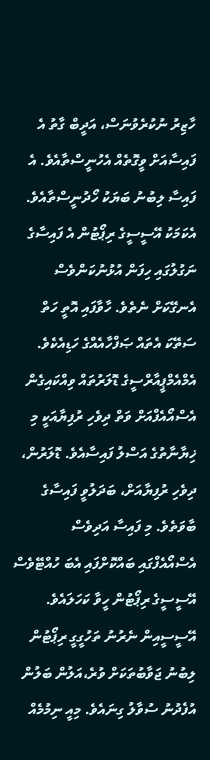ހާޒިރު ނުކުރެވުނަސް، އަދީބް ގާތު އެ ފައިސާއަށް ވީގޮތެއް އެހުނީސްތާއެވެ. އެ ފައިސާ ލިބުނު ބަޔަކު ހޯދުނީސްތާއެވެ. އެކަމަކު އޭސީސީގެ ރިޕޯޓުން އެ ފައިސާގެ ނަގުލުގައި ހިފަން އުޅުނުކަންވެސް އެނގޭކަށް ނެތެވެ. ހާވާފައި އޮތީ ހަތް ސަތޭކަ އެތައް ޞަފްހާއެއްގެ ހަޑިއެކެވެ.
އެމްއެމްޕީއާރްސީގެ ޑޮލަރުތައް ވިއްކައިގެން އެސްއޯއެފްއަށް ވަތް ދިވެހި ރުފިޔާއަކީ މި ޚިޔާނާތުގެ އަސްލު ފައިސާއެވެ. ޑޮލަރުން، ދިވެހި ރުފިޔާއަށް، ބަދަލުވީ ފައިސާގެ ބާވަތެވެ. މި ފައިސާ އަދިވެސް އެސްއޯއެފްގައި ބައްކޮށްފައި އެބަ ހުއްޓޭވެސް އޭސީސީގެ ރިޕޯޓުން ހީވާ ކަހަލައެވެ.
އޭސީސީއިން ނެރުނު ތަހުގީގީ ރިޕޯޓުން ލިބުނު ޖަވާބުތަކަށް ވުރެ،އަލުން ބަލުން އުފެދުނު ސުވާލު ގިނައެވެ. މިއީ ނިމުމެއް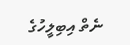ނެތް އިބިލީހުގެ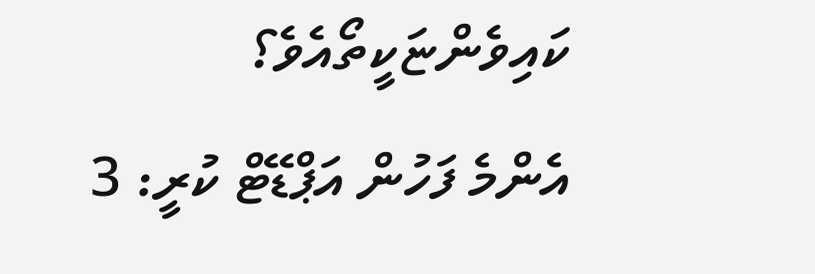ކައިވެންޏަކީތޯއެވެ؟
އެންމެ ފަހުން އަޕްޑޭޓް ކުރީ: 3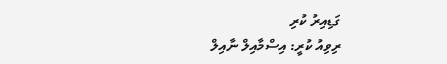ގަޑިއިރު ކުރި
ރިވިއު ކުރީ: އިސްމާއިލް ނާއިލް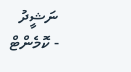ނަޝީދު
- ކޮމެންޓް